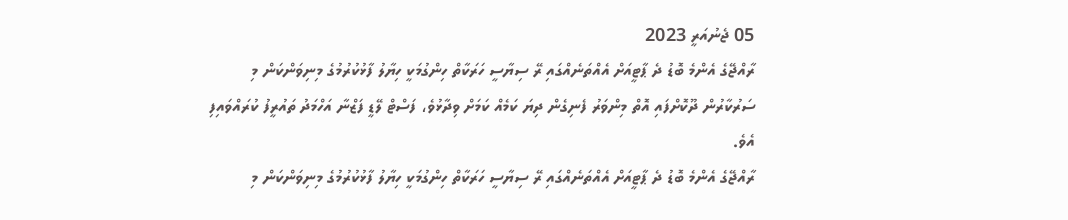05 ޖެނުއަރީ 2023
ރާއްޖޭގެ އެންމެ ބޮޑު ދެ ޕާޓީއަށް އެއްތަނެއްގައި ރޭ ސިޔާސީ ހަރަކާތް ހިންގުމަކީ ހިޔާލު ފާޅުކުރުމުގެ މިނިވަންކަން މި ސަރުކާރުން ދޫކޮށްފައި އޮތް މިންވަރު ފެނިގެން ދިޔަ ކަމެއް ކަމަށް ވިދާޅުވެ، ފަސްޓް ލޭޑީ ފަޒްނާ އަހްމަދު ތައުރީފު ކުރައްވައިފި އެވެ.
ރާއްޖޭގެ އެންމެ ބޮޑު ދެ ޕާޓީއަށް އެއްތަނެއްގައި ރޭ ސިޔާސީ ހަރަކާތް ހިންގުމަކީ ހިޔާލު ފާޅުކުރުމުގެ މިނިވަންކަން މި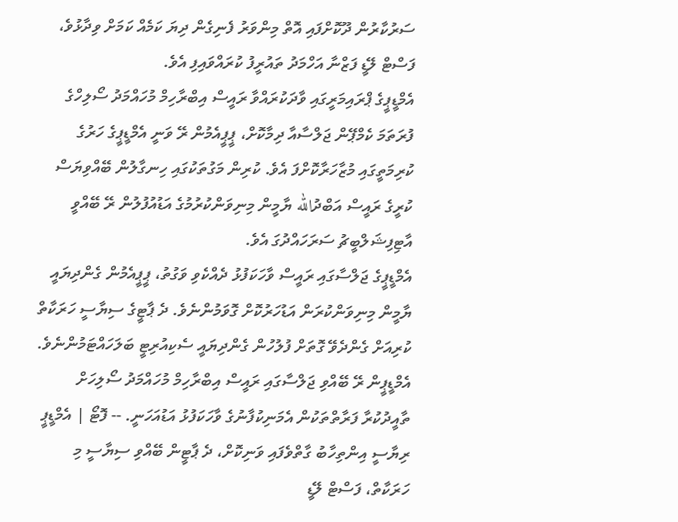ސަރުކާރުން ދޫކޮށްފައި އޮތް މިންވަރު ފެނިގެން ދިޔަ ކަމެއް ކަމަށް ވިދާޅުވެ، ފަސްޓް ލޭޑީ ފަޒްނާ އަހްމަދު ތައުރީފު ކުރައްވައިފި އެވެ.
އެމްޑީޕީގެ ޕްރައިމަރީގައި ވާދަކުރައްވާ ރައީސް އިބްރާހިމް މުހައްމަދު ސޯލިހްގެ ފުރަތަމަ ކެމްޕޭން ޖަލްސާއާ ދިމާކޮށް، ޕީޕީއެމުން ރޭ ވަނީ އެމްޑީޕީގެ ހަރުގެ ކުރިމަތީގައި މުޒާހަރާކޮށްފަ އެވެ. ކުރިން މަގުތަކުގައި ހިނގާލުން ބޭއްވިޔަސް ކުރީގެ ރައީސް އަބްދުالله ޔާމީން މިނިވަންކުރުމުގެ އަޑުއުފުލުން ރޭ ބޭއްވީ އާޓިފިޝަލްބީޗު ސަރަހައްދުގަ އެވެ.
އެމްޑީޕީގެ ޖަލްސާގައި ރައީސް ވާހަކަފުޅު ދެއްކެވި ވަގުތު، ޕީޕީއެމުން ގެންދިޔައީ ޔާމީން މިނިވަންކުރަން އަޑުހަރުކޮށް ގޮވަމުންނެވެ. ދެ ޕާޓީގެ ސިޔާސީ ހަރަކާތް ކުރިއަށް ގެންދެވޭ ގޮތަށް ފުލުހުން ގެންދިޔައީ ސެކިއުރިޓީ ބަލަހައްޓަމުންނެވެ.
އެމްޑީޕީން ރޭ ބޭއްވި ޖަލްސާގައި ރައީސް އިބްރާހިމް މުހައްމަދު ސޯލިހަށް ތާއީދުކުރާ ފަރާތްތަކުން އެމަނިކުފާނުގެ ވާހަކަފުޅު އަޑުއަހަނީ. -- ފޮޓޯ | އެމްޑީޕީ
ރިޔާސީ އިންތިހާބު ގާތްވެފައި ވަނިކޮށް، ދެ ޕާޓީން ބޭއްވި ސިޔާސީ މި ހަރަކާތް، ފަސްޓް ލޭޑީ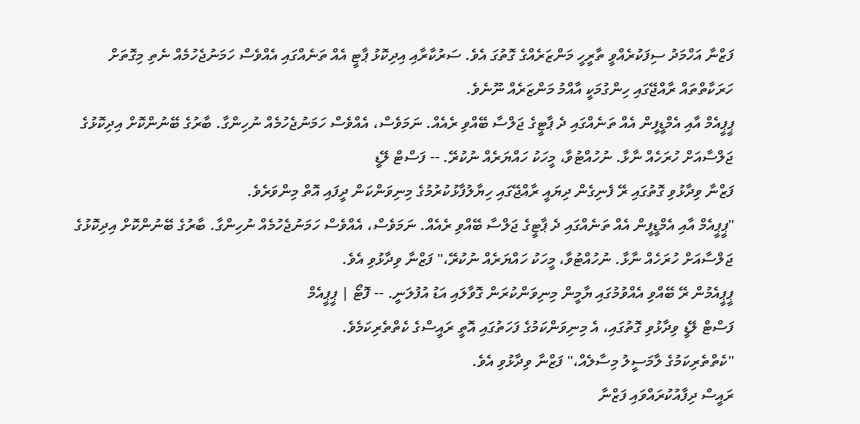ފަޒްނާ އަހްމަދު ސިފަކުރެއްވީ ތާރީހީ މަންޒަރެއްގެ ގޮތުގަ އެވެ. ސަރުކާރާއި އިދިކޮޅު ޕާޓީ އެއް ތަނެއްގައި އެއްވެސް ހަމަނުޖެހުމެއް ނެތި މިގޮތަށް ހަރަކާތްތައް ރާއްޖޭގައި ހިންގުމަކީ އާއްމު މަންޒަރެއް ނޫނެވެ.
ޕީޕީއެމް އާއި އެމްޑީފީން އެއް ތަނެއްގައި ދެ ޕާޓީގެ ޖަލްސާ ބޭއްވި ރެއެއް. ނަމަވެސް، އެއްވެސް ހަމަނުޖެހުމެއް ނުހިންގާ. ބާރުގެ ބޭނުންކޮށް އިދިކޮޅުގެ ޖަލްސާއަށް ހުރަހެއް ނާޅާ. ނުހުއްޓުވާ، މީހަކު ހައްޔަރެއް ނުކުރޭ. -- ފަސްޓް ލޭޑީ
ފަޒްނާ ވިދާޅުވި ގޮތުގައި ރޭ ފެނިގެން ދިޔައީ ރާއްޖޭގައި ހިޔާލުފާޅުކުރުމުގެ މިނިވަންކަން ދީފައި އޮތް މިންވަރެވެ.
"ޕީޕީއެމް އާއި އެމްޑީފީން އެއް ތަނެއްގައި ދެ ޕާޓީގެ ޖަލްސާ ބޭއްވި ރެއެއް. ނަމަވެސް، އެއްވެސް ހަމަނުޖެހުމެއް ނުހިންގާ. ބާރުގެ ބޭނުންކޮށް އިދިކޮޅުގެ ޖަލްސާއަށް ހުރަހެއް ނާޅާ. ނުހުއްޓުވާ، މީހަކު ހައްޔަރެއް ނުކުރޭ،" ފަޒްނާ ވިދާޅުވި އެވެ.
ޕީޕީއެމުން ރޭ ބޭއްވި އެއްވުމުގައި ޔާމީން މިނިވަންކުރަން ގޮވާލައި އަޑު އުފުލަނީ. -- ފޮޓޯ | ޕީޕީއެމް
ފަސްޓް ލޭޑީ ވިދާޅުވި ގޮތުގައި، އެ މިނިވަންކަމުގެ ފަހަތުގައި އޮތީ ރައީސްގެ ކެތްތެރިކަމެވެ.
"ކެތްތެރިކަމުގެ ލާމަސީލު މިސާލެއް،" ފަޒްނާ ވިދާޅުވި އެވެ.
ރައީސް ދިފާއުކުރައްވައި ފަޒްނާ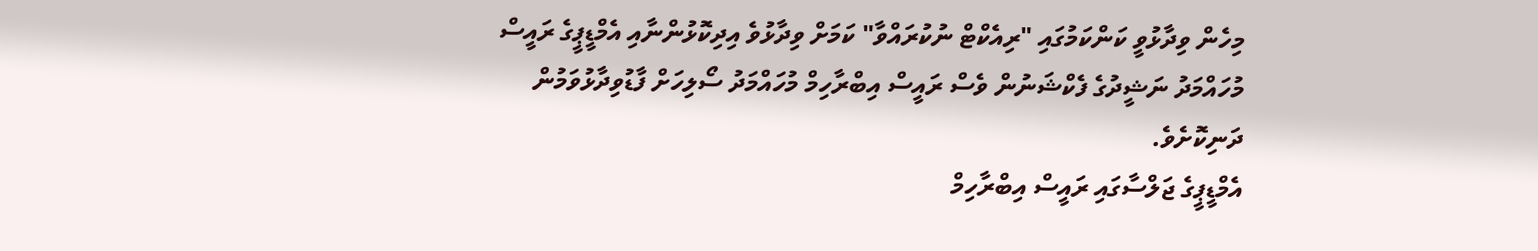މިހެން ވިދާޅުވީ ކަންކަމުގައި "ރިއެކްޓް ނުކުރައްވާ" ކަމަށް ވިދާޅުވެ އިދިކޮޅުންނާއި އެމްޑީޕީގެ ރައީސް މުހައްމަދު ނަޝީދުގެ ފެކްޝަނުން ވެސް ރައީސް އިބްރާހިމް މުހައްމަދު ސޯލިހަށް ފާޑުވިދާޅުވަމުން ދަނިކޮށެވެ.
އެމްޑީޕީގެ ޖަލްސާގައި ރައީސް އިބްރާހިމް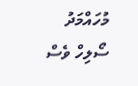މުހައްމަދު ސޯލިހް ވެސް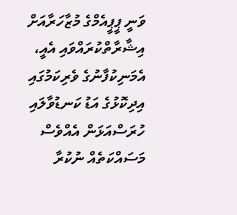ވަނީ ޕީޕީއެމްގެ މުޒާހަރާއަށް އިޝާރާތްކުރައްވައި އެއީ، އެމަނިކުފާނުގެ ވެރިކަމުގައި އިދިކޮޅުގެ އަޑު ކަނޑުވާލައި ހުރަސްއަޅަން އެއްވެސް މަސައްކަތެއް ނުކުރާ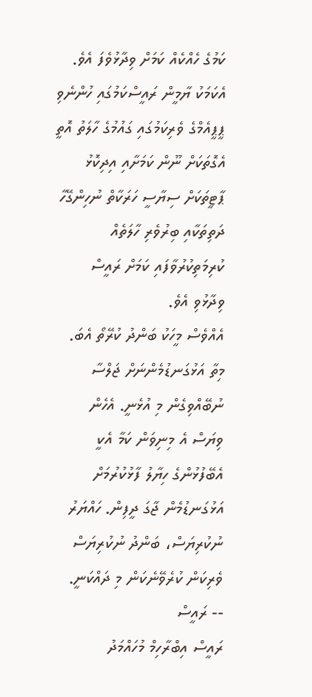ކަމުގެ ހެއްކެއް ކަމަށް ވިދާޅުވެފަ އެވެ.
އެކަމަކު ޔާމީން ރައީސްކަމުގައި ހުންނެވި ޕީޕީއެމްގެ ވެރިކަމުގައި ގައުމުގެ ހާލަތު އޮތީ އެގޮތަކަށް ނޫން ކަމަށާއި އިދިކޮޅު ޕާޓީތަކަށް ސިޔާސީ ހަރަކާތް ނުހިންގޭހާ ދަތިތަކާއި ބިރުވެރި ހާލަތެއް ކުރިމަތިކުރުވާފައި ކަމަށް ރައީސް ވިދާޅުވި އެވެ.
އެއްވެސް މީހަކު ބަންދު ކުރޭތޯ އެބަ. މިތާ އަޅުގަނޑުމެންނަށް ޖަލްސާ ނުބޭއްވިގެން މި އުޅެނީ. އެހެން ވިޔަސް އެ މިނިވަން ކަމާ އެކީ އެބޭފުޅުންގެ ހިޔާލު ފާޅުކުރުމަށް އަޅުގަނޑުމެން ޖާގަ ދީފިން. ހައްޔަރު ނުކުރިޔަސް، ބަންދު ނުކުރިޔަސް ވެރިކަން ކުރެވޭނެކަން މި ދައްކަނީ. -- ރައީސް
ރައީސް އިބްރާހިމް މުހައްމަދު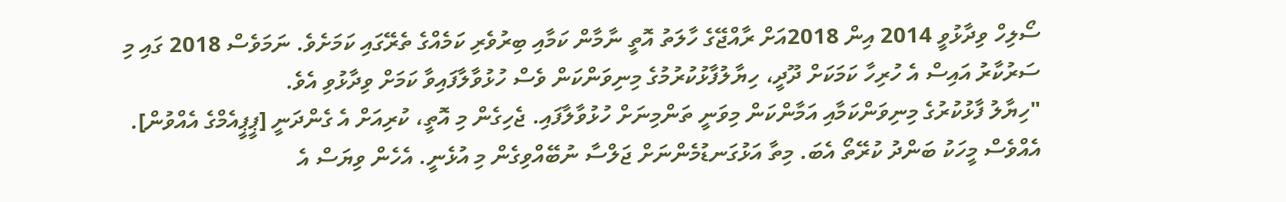ސޯލިހް ވިދާޅުވީ 2014 އިން 2018އަށް ރާއްޖޭގެ ހާލަތު އޮތީ ނާމާން ކަމާއި ބިރުވެރި ކަމެއްގެ ތެރޭގައި ކަމަށެވެ. ނަމަވެސް 2018 ގައި މި ސަރުކާރު އައިސް އެ ހުރިހާ ކަމަކަށް ދޫދީ، ހިޔާލުފާޅުކުރުމުގެ މިނިވަންކަން ވެސް ހުޅުވާލާފައިވާ ކަމަށް ވިދާޅުވި އެވެ.
"ހިޔާލު ފާޅުކުރުގެ މިނިވަންކަމާއި އަމާންކަން މިވަނީ ތަންމިނަށް ހުޅުވާލާފައި. ޖެހިގެން މި އޮތީ، ކުރިއަށް އެ ގެންދަނީ [ޕީޕީއެމްގެ އެއްވުން]. އެއްވެސް މީހަކު ބަންދު ކުރޭތޯ އެބަ. މިތާ އަޅުގަނޑުމެންނަށް ޖަލްސާ ނުބޭއްވިގެން މި އުޅެނީ. އެހެން ވިޔަސް އެ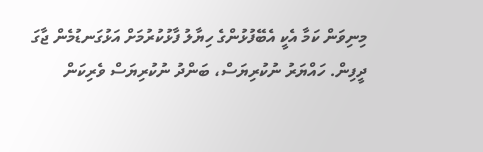މިނިވަން ކަމާ އެކީ އެބޭފުޅުންގެ ހިޔާލު ފާޅުކުރުމަށް އަޅުގަނޑުމެން ޖާގަ ދީފިން. ހައްޔަރު ނުކުރިޔަސް، ބަންދު ނުކުރިޔަސް ވެރިކަން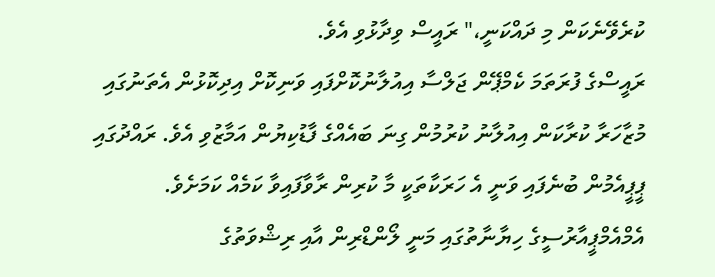ކުރެވޭނެކަން މި ދައްކަނީ،" ރައީސް ވިދާޅުވި އެވެ.
ރައީސްގެ ފުރަތަމަ ކެމްޕޭން ޖަލްސާ އިއުލާނުކޮށްފައި ވަނިކޮށް އިދިކޮޅުން އެތަނުގައި މުޒާހަރާ ކުރާކަން އިއުލާނު ކުރުމުން ގިނަ ބައެއްގެ ފާޑުކިޔުން އަމާޒުވި އެވެ. ރައްދުގައި ޕީޕީއެމުން ބުނެފައި ވަނީ އެ ހަރަކާތަކީ މާ ކުރިން ރާވާފައިވާ ކަމެއް ކަމަށެވެ.
އެމްއެމްޕީއާރުސީގެ ހިޔާނާތުގައި މަނީ ލޯންޑްރިން އާއި ރިޝްވަތުގެ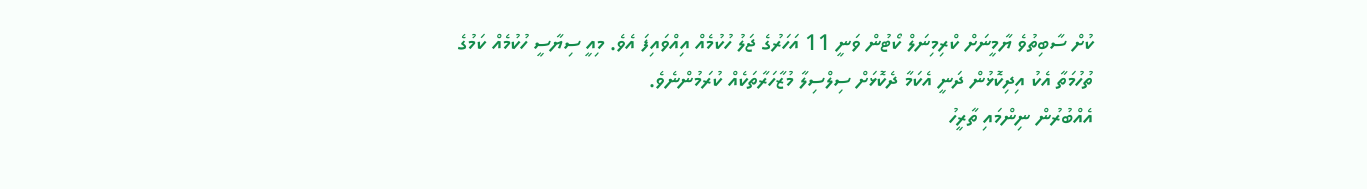ކުށް ސާބިތުވެ ޔާމީނަށް ކްރިމިނަލް ކޯޓުން ވަނީ 11 އަހަރުގެ ޖަލު ހުކުމެއް އިއްވައިފަ އެވެ. މިއީ ސިޔާސީ ހުކުމެއް ކަމުގެ ތުހުމަތާ އެކު އިދިކޮޅުން ދަނީ އެކަމާ ދެކޮޅަށް ސިލްސިލާ މުޒާހަރާތަކެއް ކުރަމުންނެވެ.
އެއްބުރުން ނިންމައި ތާރީހު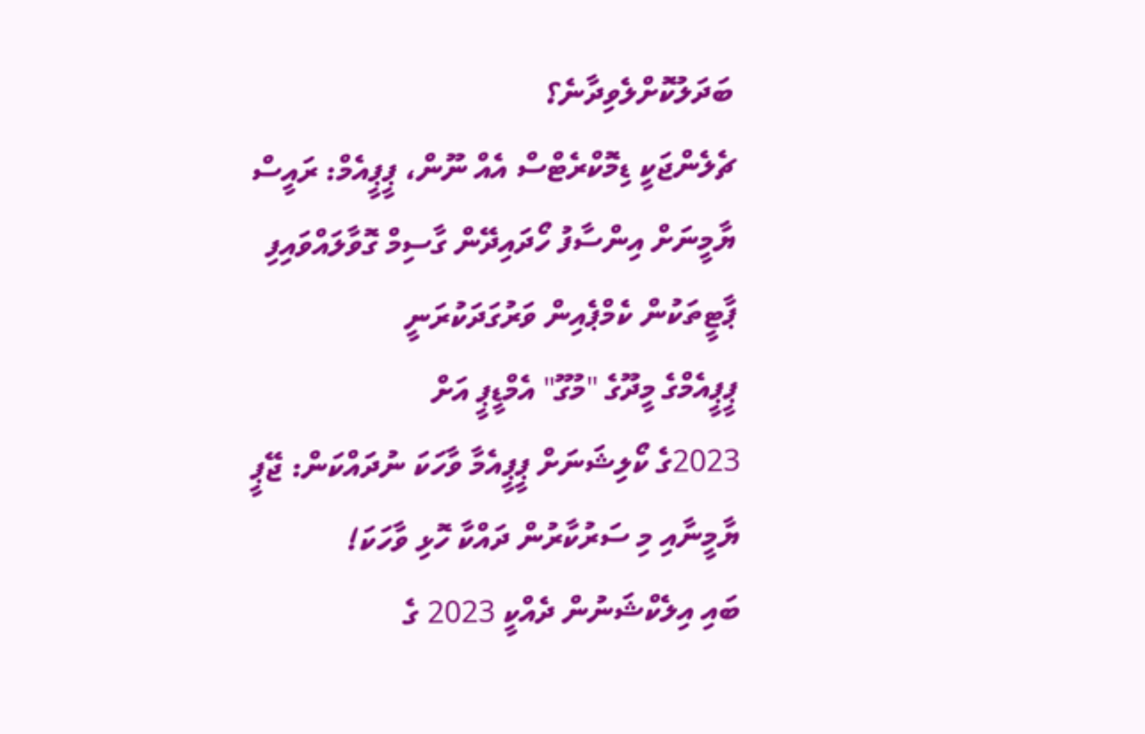ބަދަލުކޮށްލެވިދާނެ؟
ޗެލެންޖަކީ ޑިމޮކްރެޓްސް އެއް ނޫން، ޕީޕީއެމް: ރައީސް
ޔާމީނަށް އިންސާފު ހޯދައިދޭން ގާސިމް ގޮވާލައްވައިފި
ޕާޓީތަކުން ކެމްޕެއިން ވަރުގަދަކުރަނީ
ޕީޕީއެމްގެ މީދޫގެ "މުގޫ" އެމްޑީޕީ އަށް
2023ގެ ކޯލިޝަނަށް ޕީޕީއެމާ ވާހަކަ ނުދައްކަން: ޖޭޕީ
ޔާމީނާއި މި ސަރުކާރުން ދައްކާ ހޮޅި ވާހަކަ!
ބައި އިލެކްޝަނުން ދެއްކީ 2023 ގެ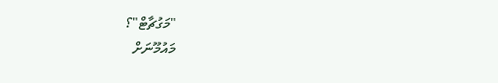"މަގުޗާޓް"؟
މައުމޫނަށް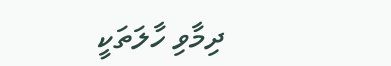ދިމާވި ހާލަތަކީ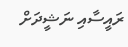ރައީސާއި ނަޝީދަށް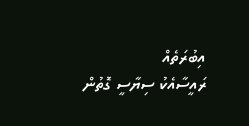އިބުރަތެއް
ރައީސާއެކު ސިޔާސީ ގޮތުން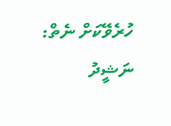ހުރެވޭކަށް ނެތް: ނަޝީދު